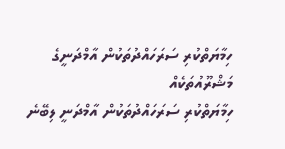ހިމާޔަތްކުރި ސަރަހައްދުތަކުން އާމްދަނީގެ މަޝްރޫއުތަކެއް
ހިމާޔަތްކުރި ސަރަހައްދުތަކުން އާމްދަނީ ލިބޭނެ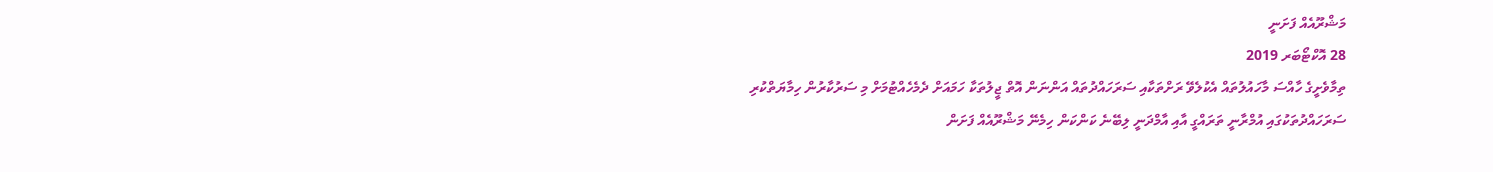މަޝްރޫއެއް ފަށަނީ
28 އޮކްޓޯބަރ 2019
ތިމާވެށީގެ ހާއްސަ މާހައުލުތައް އެކުލެވޭ ރަށްތަކާއި ސަރަހައްދުތައް އަންނަން އޮތް ޖީލުތަކާ ހަމައަށް ދެމެހެއްޓުމަށް މި ސަރުކާރުން ހިމާޔަތްކުރި ސަރަހައްދުތަކުގައި އުމްރާނީ ތަރައްގީ އާއި އާމްދަނީ ލިބޭނެ ކަންކަން ހިމެނޭ މަޝްރޫއެއް ފަށަން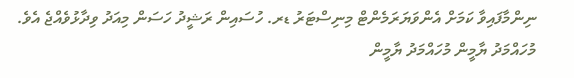ނިންމާފައިވާ ކަމަށް އެންވަޔަރަމެންޓް މިނިސްޓަރު ޑރ. ހުސައިން ރަޝީދު ހަސަން މިއަދު ވިދާޅުވެއްޖެ އެވެ.
މުހައްމަދު ޔާމީން މުހައްމަދު ޔާމީން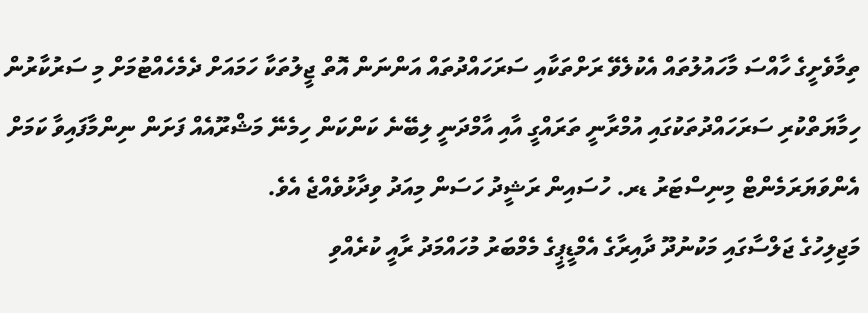ތިމާވެށީގެ ހާއްސަ މާހައުލުތައް އެކުލެވޭ ރަށްތަކާއި ސަރަހައްދުތައް އަންނަން އޮތް ޖީލުތަކާ ހަމައަށް ދެމެހެއްޓުމަށް މި ސަރުކާރުން ހިމާޔަތްކުރި ސަރަހައްދުތަކުގައި އުމްރާނީ ތަރައްގީ އާއި އާމްދަނީ ލިބޭނެ ކަންކަން ހިމެނޭ މަޝްރޫއެއް ފަށަން ނިންމާފައިވާ ކަމަށް އެންވަޔަރަމެންޓް މިނިސްޓަރު ޑރ. ހުސައިން ރަޝީދު ހަސަން މިއަދު ވިދާޅުވެއްޖެ އެވެ.
މަޖިލިހުގެ ޖަލްސާގައި މަކުނުދޫ ދާއިރާގެ އެމްޑީޕީގެ މެމްބަރު މުހައްމަދު ރާއީ ކުރެއްވި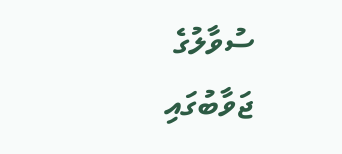ސުވާލުގެ ޖަވާބުގައި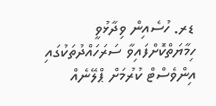ޑރ. ހުސެއިން ވިދާޅުވީ ހިމާޔަތްކޮށްފައިވާ ސަރަހައްދުތަކުގައި އިންވެސްޓް ކުރުމަށް ޕްލޭނެއް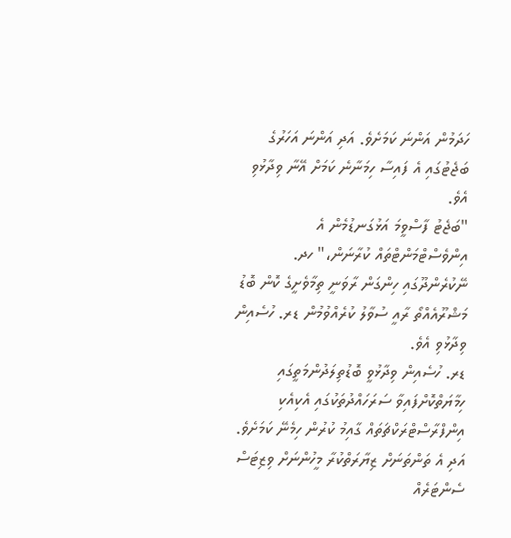ހަދަމުން އަންނަ ކަމަށެވެ. އަދި އަންނަ އަހަރުގެ ބަޖެޓުގައި އެ ފައިސާ ހިމަނާނެ ކަމަށް އޭނާ ވިދާޅުވި އެވެ.
"ބަޖެޓު ފާސްވީމަ އަޅުގަނޑުމެން އެ އިންވެސްޓްމަންޓްތައް ކުރާނަން،" ހދ. ނޭކުރެންދޫގައި ހިންގަން ރާވަނީ ތިމާވެށީގެ ކޮން ބޮޑު މަޝްރޫއެއްތޯ ރާއީ ސުވާލު ކުރެއްވުމުން ޑރ. ހުސެއިން ވިދާޅުވި އެވެ.
ޑރ. ހުސެއިން ވިދާޅުވީ ބޮޑުތިލަދުންމަތީގައި ހިމާޔަތްކޮށްފައިވާ ސަރަހައްދުތަކުގައި އެކިއެކި އިންފްރާސްޓްރަކްޗަތައް ގާއިމު ކުރުން ހިމެނޭ ކަމަށެވެ. އަދި އެ ތަންތަނަށް ޒިޔާރަތްކުރާ މީހުންނަށް ވިޒިޓަސް ސެންޓަރެއް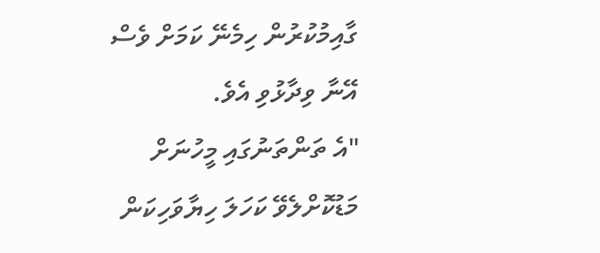ގާއިމުކުރުން ހިމެނޭ ކަމަށް ވެސް އޭނާ ވިދާޅުވި އެވެ.
"އެ ތަންތަނުގައި މީހުނަށް މަޑުކޮށްލެވޭ ކަހަލަ ހިޔާވަހިކަން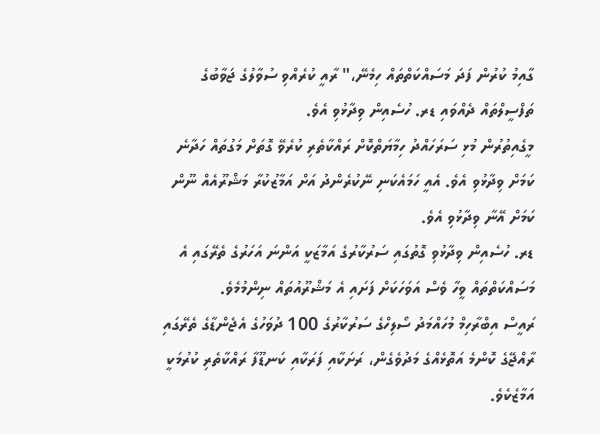ގާއިމު ކުރުން ފަދަ މަސައްކަތްތައް ހިމެނޭ،" ރާއީ ކުރެއްވި ސުވާލުގެ ޖަވާބުގެ ތަފްސީލްތައް ދެއްވައި ޑރ. ހުސެއިން ވިދާޅުވި އެވެ.
މީގެއިތުރުން މުޅި ސަރަހައްދު ހިމާޔަތްކޮށް ރައްކާތެރި ކުރެވޭ ގޮތަށް މަގުތައް ހަދާނެ ކަމަށް ވިދާޅުވި އެވެ. އެއީ ހަމައެކަނި ނޭކުރެންދު އަށް އަމާޒުކުރާ މަޝްރޫއެއް ނޫން ކަމަށް އޭނާ ވިދާޅުވި އެވެ.
ޑރ. ހުސެއިން ވިދާޅުވި ގޮތުގައި ސަރުކާރުގެ އަމާޒަކީ އަންނަ އަހަރުގެ ތެރޭގައި އެ މަސައްކަތްތައް ވީހާ ވެސް އަވަހަކަށް ފަށައި އެ މަޝްރޫއުތައް ނިންމުމެވެ.
ރައީސް އިބްރާހިމް މުހައްމަދު ސޯލިހްގެ ސަރުކާރުގެ 100 ދުވަހުގެ އެޖެންޑާގެ ތެރޭގައި ރާއްޖޭގެ ކޮންމެ އަތޮޅެއްގެ މަދުވެގެން، ރަށަކާއި ފަރަކާއި ކަނޑޫފާ ރައްކާތެރި ކުރުމަކީ އަމާޒެކެވެ.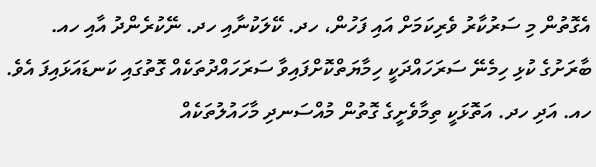އެގޮތުން މި ސަރުކާރު ވެރިކަމަށް އައި ފަހުން، ހދ. ކޭލަކުނާއި ހދ. ނޭކުރެންދު އާއި ހއ. ބާރަށުގެ ކުޅި ހިމެނޭ ސަރަހައްދަކީ ހިމާޔަތްކޮށްފައިވާ ސަރަހައްދުތަކެއް ގޮތުގައި ކަނޑައަޅައިފަ އެވެ.
ހއ. އަދި ހދ. އަތޮޅަކީ ތިމާވެށީގެ ގޮތުން މުއްސަނދި މާހައުލުތަކެއް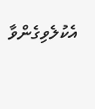އެކުލެވިގެންވާ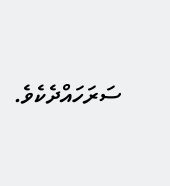ސަރަހައްދެކެވެ.